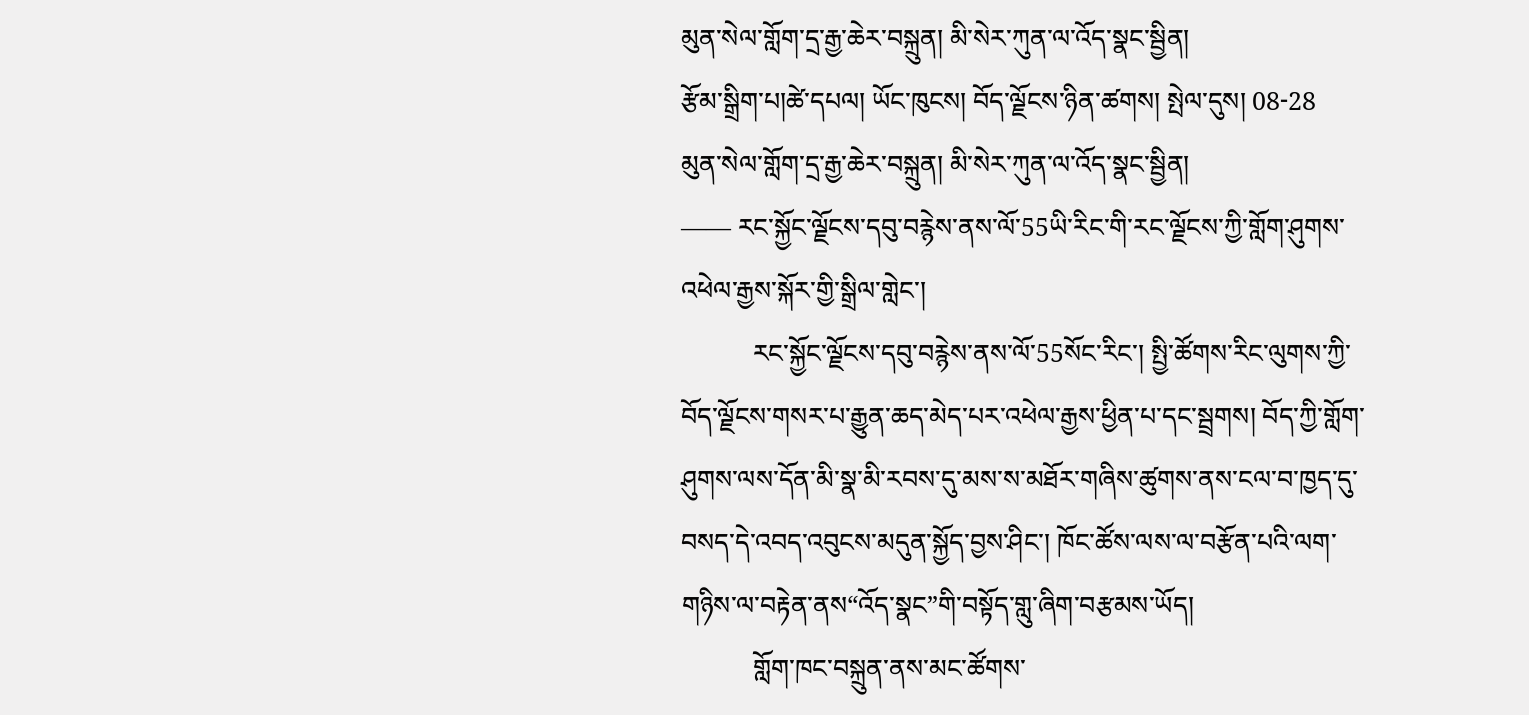མུན་སེལ་གློག་དྲ་རྒྱ་ཆེར་བསྐྲུན། མི་སེར་ཀུན་ལ་འོད་སྣང་སྦྱིན།
རྩོམ་སྒྲིག་པ།ཚེ་དཔལ། ཡོང་ཁུངས། བོད་ལྗོངས་ཉིན་ཚགས། སྤེལ་དུས། 08-28
མུན་སེལ་གློག་དྲ་རྒྱ་ཆེར་བསྐྲུན། མི་སེར་ཀུན་ལ་འོད་སྣང་སྦྱིན།
—— རང་སྐྱོང་ལྗོངས་དབུ་བརྙེས་ནས་ལོ་55ཡི་རིང་གི་རང་ལྗོངས་ཀྱི་གློག་ཤུགས་འཕེལ་རྒྱས་སྐོར་གྱི་སྒྲིལ་གླེང་།
           རང་སྐྱོང་ལྗོངས་དབུ་བརྙེས་ནས་ལོ་55སོང་རིང་། སྤྱི་ཚོགས་རིང་ལུགས་ཀྱི་བོད་ལྗོངས་གསར་པ་རྒྱུན་ཆད་མེད་པར་འཕེལ་རྒྱས་ཕྱིན་པ་དང་སྦྲགས། བོད་ཀྱི་གློག་ཤུགས་ལས་དོན་མི་སྣ་མི་རབས་དུ་མས་ས་མཐོར་གཞིས་ཚུགས་ནས་ངལ་བ་ཁྱད་དུ་བསད་དེ་འབད་འབུངས་མདུན་སྐྱོད་བྱས་ཤིང་། ཁོང་ཚོས་ལས་ལ་བརྩོན་པའི་ལག་གཉིས་ལ་བརྟེན་ནས“འོད་སྣང”གི་བསྟོད་གླུ་ཞིག་བརྩམས་ཡོད།
           གློག་ཁང་བསྐྲུན་ནས་མང་ཚོགས་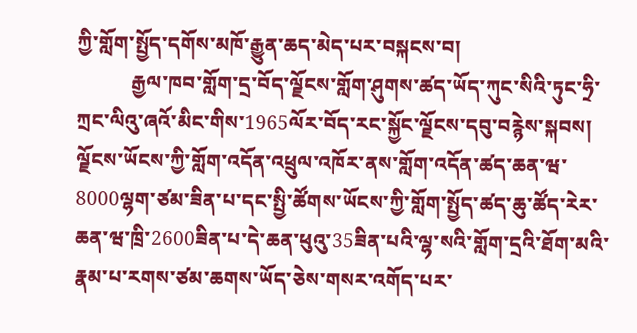ཀྱི་གློག་སྤྱོད་དགོས་མཁོ་རྒྱུན་ཆད་མེད་པར་བསྐངས་བ།
           རྒྱལ་ཁབ་གློག་དྲ་བོད་ལྗོངས་གློག་ཤུགས་ཚད་ཡོད་ཀུང་སིའི་ཏུང་ཧྲི་ཀྲང་ལིའུ་ཞའོ་མིང་གིས་1965ལོར་བོད་རང་སྐྱོང་ལྗོངས་དབུ་བརྙེས་སྐབས། ལྗོངས་ཡོངས་ཀྱི་གློག་འདོན་འཕྲུལ་འཁོར་ནས་གློག་འདོན་ཚད་ཆན་ཝ་8000ལྷག་ཙམ་ཟིན་པ་དང་སྤྱི་ཚོགས་ཡོངས་ཀྱི་གློག་སྤྱོད་ཚད་ཆུ་ཚོད་རེར་ཆན་ཝ་ཁྲི་2600ཟིན་པ་དེ་ཆན་ཕུའུ་35ཟིན་པའི་ལྷ་སའི་གློག་དྲའི་ཐོག་མའི་རྣམ་པ་རགས་ཙམ་ཆགས་ཡོད་ཅེས་གསར་འགོད་པར་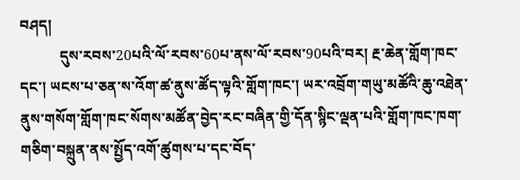བཤད།
           དུས་རབས་20པའི་ལོ་རབས་60པ་ནས་ལོ་རབས་90པའི་བར། རྔ་ཆེན་གློག་ཁང་དང་། ཡངས་པ་ཅན་ས་འོག་ཚ་ནུས་ཚོད་ལྟའི་གློག་ཁང་། ཡར་འབྲོག་གཡུ་མཚོའི་ཆུ་འཐེན་ནུས་གསོག་གློག་ཁང་སོགས་མཚོན་བྱེད་རང་བཞིན་གྱི་དོན་སྙིང་ལྡན་པའི་གློག་ཁང་ཁག་གཅིག་བསྐྲུན་ནས་སྤྱོད་འགོ་ཚུགས་པ་དང་བོད་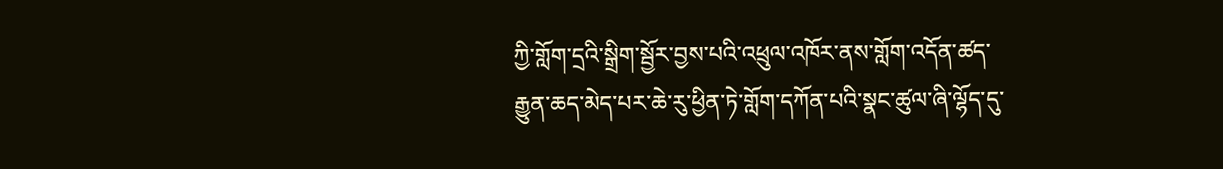ཀྱི་གློག་དྲའི་སྒྲིག་སྦྱོར་བྱས་པའི་འཕྲུལ་འཁོར་ནས་གློག་འདོན་ཚད་རྒྱུན་ཆད་མེད་པར་ཆེ་རུ་ཕྱིན་ཏེ་གློག་དཀོན་པའི་སྣང་ཚུལ་ཞི་ལྷོད་དུ་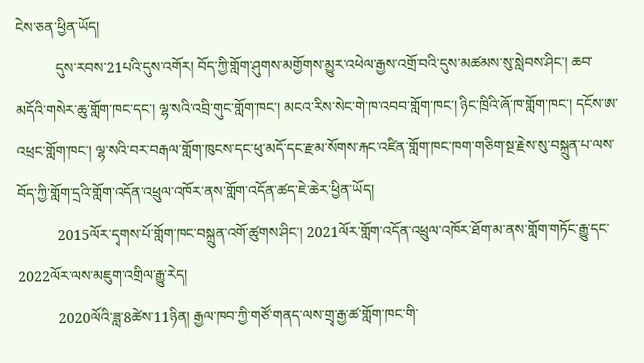ངེས་ཅན་ཕྱིན་ཡོད།
           དུས་རབས་21པའི་དུས་འགོར། བོད་ཀྱི་གློག་ཤུགས་མགྱོགས་མྱུར་འཕེལ་རྒྱས་འགྲོ་བའི་དུས་མཚམས་སུ་སླེབས་ཤིང་། ཆབ་མདོའི་གསེར་ཆུ་གློག་ཁང་དང་། ལྷ་སའི་འབྲི་གུང་གློག་ཁང་། མངའ་རིས་སེང་གེ་ཁ་འབབ་གློག་ཁང་། ཉིང་ཁྲིའི་ཞོ་ཁ་གློག་ཁང་། དངོས་ཨ་འཕྲང་གློག་ཁང་། ལྷ་སའི་བར་བརྒལ་གློག་ཁུངས་དང་ཕུ་མདོ་དང་རྫམ་སོགས་རྐང་འཛིན་གློག་ཁང་ཁག་གཅིག་སྔ་རྗེས་སུ་བསྐྲུན་པ་ལས་བོད་ཀྱི་གློག་དྲའི་གློག་འདོན་འཕྲུལ་འཁོར་ནས་གློག་འདོན་ཚད་ཇེ་ཆེར་ཕྱིན་ཡོད།
           2015ལོར་དྭགས་པོ་གློག་ཁང་བསྐྲུན་འགོ་ཚུགས་ཤིང་། 2021ལོར་གློག་འདོན་འཕྲུལ་འཁོར་ཐོག་མ་ནས་གློག་གཏོང་རྒྱུ་དང་2022ལོར་ལས་མཇུག་འགྲིལ་རྒྱུ་རེད།
           2020ལོའི་ཟླ་8ཚེས་11ཉིན། རྒྱལ་ཁབ་ཀྱི་གཙོ་གནད་ལས་གྲྭ་རྒྱ་ཚ་གློག་ཁང་གི་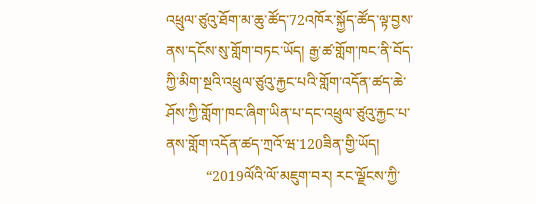འཕྲུལ་ཙུའུ་ཐོག་མ་ཆུ་ཚོད་72འཁོར་སྐྱོད་ཚོད་ལྟ་བྱས་ནས་དངོས་སུ་གློག་བཏང་ཡོད། རྒྱ་ཚ་གློག་ཁང་ནི་བོད་ཀྱི་མིག་སྔའི་འཕྲུལ་ཙུའུ་རྐྱང་པའི་གློག་འདོན་ཚད་ཆེ་ཤོས་ཀྱི་གློག་ཁང་ཞིག་ཡིན་པ་དང་འཕྲུལ་ཙུའུ་རྐྱང་པ་ནས་གློག་འདོན་ཚད་ཀྲའོ་ཝ་120ཟིན་གྱི་ཡོད།
           “2019ལོའི་ལོ་མཇུག་བར། རང་ལྗོངས་ཀྱི་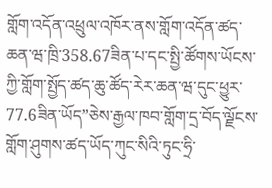གློག་འདོན་འཕྲུལ་འཁོར་ནས་གློག་འདོན་ཚད་ཆན་ཝ་ཁྲི་358.67ཟིན་པ་དང་སྤྱི་ཚོགས་ཡོངས་ཀྱི་གློག་སྤྱོད་ཚད་ཆུ་ཚོད་རེར་ཆན་ཝ་དུང་ཕྱུར་77.6ཟིན་ཡོད”ཅེས་རྒྱལ་ཁབ་གློག་དྲ་བོད་ལྗོངས་གློག་ཤུགས་ཚད་ཡོད་ཀུང་སིའི་ཏུང་ཧྲི་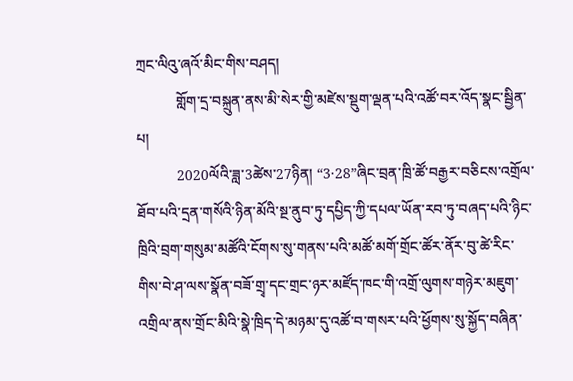ཀྲང་ལིའུ་ཞའོ་མིང་གིས་བཤད།
           གློག་དྲ་བསྐྲུན་ནས་མི་སེར་གྱི་མཛེས་སྡུག་ལྡན་པའི་འཚོ་བར་འོད་སྣང་སྦྱིན་པ།
           2020ལོའི་ཟླ་3ཚེས་27ཉིན། “3·28”ཞིང་བྲན་ཁྲི་ཚོ་བརྒྱར་བཅིངས་འགྲོལ་ཐོབ་པའི་དྲན་གསོའི་ཉིན་མོའི་སྔ་ནུབ་ཏུ་དཔྱིད་ཀྱི་དཔལ་ཡོན་རབ་ཏུ་བཞད་པའི་ཉིང་ཁྲིའི་བྲག་གསུམ་མཚོའི་ངོགས་སུ་གནས་པའི་མཚོ་མགོ་གྲོང་ཚོར་ནོར་བུ་ཚེ་རིང་གིས་བེ་ཤ་ལས་སྣོན་བཟོ་གྲྭ་དང་གྲང་ཉར་མཛོད་ཁང་གི་འགྲོ་ལུགས་གཉེར་མཇུག་འགྲིལ་ནས་གྲོང་མིའི་སྣེ་ཁྲིད་དེ་མཉམ་དུ་འཚོ་བ་གསར་པའི་ཕྱོགས་སུ་སྐྱོད་བཞིན་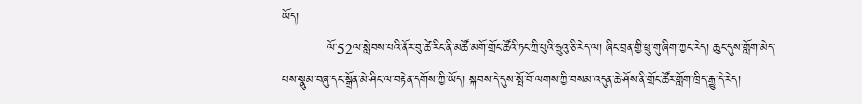ཡོད།
           ལོ་52ལ་སླེབས་པའི་ནོར་བུ་ཚེ་རིང་ནི་མཚོ་མགོ་གྲོང་ཚོའི་ཏང་ཀྲི་པུའི་ཧྲུའུ་ཅི་རེད་ལ། ཞིང་བྲན་གྱི་ཕྲུ་གུ་ཞིག་ཀྱང་རེད། ཆུང་དུས་གློག་མེད་པས་སྣུམ་བཞུ་དང་སྒྲོན་མེ་ཤིང་ལ་བརྟེན་དགོས་ཀྱི་ཡོད། སྐབས་དེ་དུས་སྤོ་བོ་ལགས་ཀྱི་བསམ་འདུན་ཆེ་ཤོས་ནི་གྲོང་ཚོར་གློག་ཁྲིད་རྒྱུ་དེ་རེད།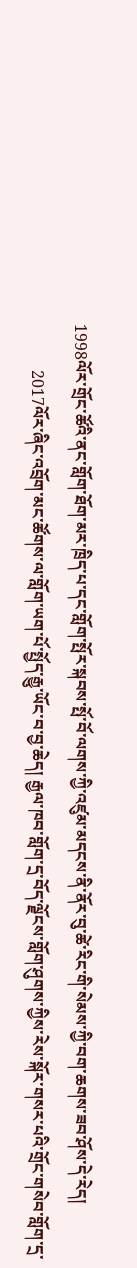1998ལོར་གྲོང་ཚོའི་ནང་གློག་ཐོག་མར་ཁྲིད་པ་དང་གློག་སྤོར་སྐབས་སྤོ་བོ་ལགས་ཀྱི་འཛུམ་མདངས་ནི་ནོར་བུ་ཚེ་རིང་གི་སེམས་ཀྱི་བག་ཆགས་ཟབ་ཤོས་དེ་རེད།
           2017ལོར་ཞིང་འབྲོག་མང་ཚོགས་ལ་གློག་ཡག་པོ་སྤྱོད་རྒྱུ་ཡོང་བ་བྱ་ཆེད། རྒྱལ་ཁབ་གློག་དྲ་བོད་ལྗོངས་གློག་ཤུགས་ཀྱིས་རེས་སྐོར་གསར་པའི་གྲོང་གསེབ་གློག་དྲ་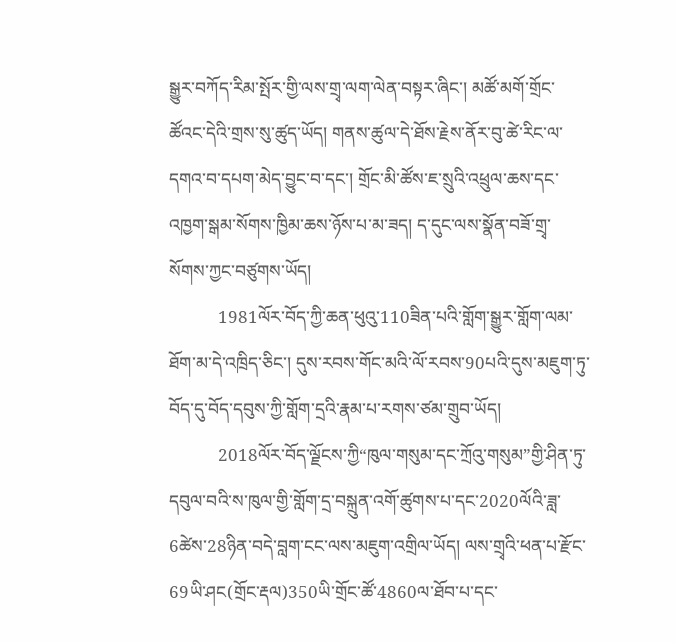སྒྱུར་བཀོད་རིམ་སྤོར་གྱི་ལས་གྲྭ་ལག་ལེན་བསྟར་ཞིང་། མཚོ་མགོ་གྲོང་ཚོའང་དེའི་གྲས་སུ་ཚུད་ཡོད། གནས་ཚུལ་དེ་ཐོས་རྗེས་ནོར་བུ་ཚེ་རིང་ལ་དགའ་བ་དཔག་མེད་བྱུང་བ་དང་། གྲོང་མི་ཚོས་ཇ་སྲུའི་འཕྲུལ་ཆས་དང་འཁྱག་སྒམ་སོགས་ཁྱིམ་ཆས་ཉོས་པ་མ་ཟད། ད་དུང་ལས་སྣོན་བཟོ་གྲྭ་སོགས་ཀྱང་བཙུགས་ཡོད།
           1981ལོར་བོད་ཀྱི་ཆན་ཕུའུ་110ཟིན་པའི་གློག་སྒྱུར་གློག་ལམ་ཐོག་མ་དེ་འཁྲིད་ཅིང་། དུས་རབས་གོང་མའི་ལོ་རབས་90པའི་དུས་མཇུག་ཏུ་བོད་དུ་བོད་དབུས་ཀྱི་གློག་དྲའི་རྣམ་པ་རགས་ཙམ་གྲུབ་ཡོད།
           2018ལོར་བོད་ལྗོངས་ཀྱི“ཁུལ་གསུམ་དང་ཀྲོའུ་གསུམ”གྱི་ཤིན་ཏུ་དབུལ་བའི་ས་ཁུལ་གྱི་གློག་དྲ་བསྐྲུན་འགོ་ཚུགས་པ་དང་2020ལོའི་ཟླ་6ཚེས་28ཉིན་བདེ་བླག་ངང་ལས་མཇུག་འགྲིལ་ཡོད། ལས་གྲྭའི་ཕན་པ་རྫོང་69ཡི་ཤང(གྲོང་རྡལ)350ཡི་གྲོང་ཚོ་4860ལ་ཐོབ་པ་དང་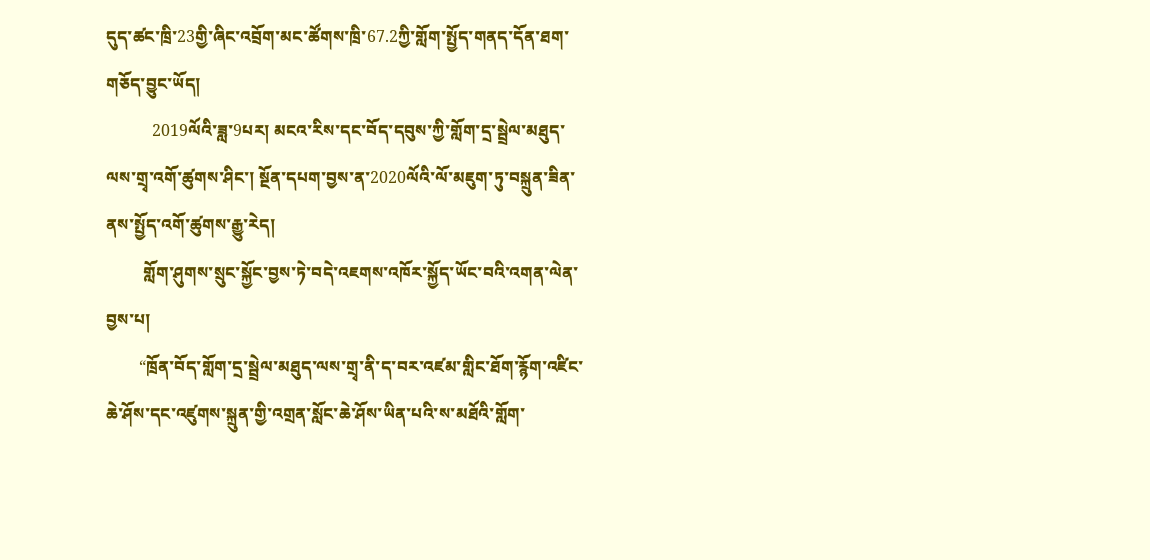དུད་ཚང་ཁྲི་23གྱི་ཞིང་འབྲོག་མང་ཚོགས་ཁྲི་67.2ཀྱི་གློག་སྤྱོད་གནད་དོན་ཐག་གཅོད་བྱུང་ཡོད།
           2019ལོའི་ཟླ་9པར། མངའ་རིས་དང་བོད་དབུས་ཀྱི་གློག་དྲ་སྦྲེལ་མཐུད་ལས་གྲྭ་འགོ་ཚུགས་ཤིང་། སྔོན་དཔག་བྱས་ན་2020ལོའི་ལོ་མཇུག་ཏུ་བསྐྲུན་ཟིན་ནས་སྤྱོད་འགོ་ཚུགས་རྒྱུ་རེད།
         གློག་ཤུགས་སྲུང་སྐྱོང་བྱས་ཏེ་བདེ་འཇགས་འཁོར་སྐྱོད་ཡོང་བའི་འགན་ལེན་བྱས་པ།
        “ཁྲོན་བོད་གློག་དྲ་སྦྲེལ་མཐུད་ལས་གྲྭ་ནི་ད་བར་འཛམ་གླིང་ཐོག་རྙོག་འཛིང་ཆེ་ཤོས་དང་འཛུགས་སྐྲུན་གྱི་འགྲན་སློང་ཆེ་ཤོས་ཡིན་པའི་ས་མཐོའི་གློག་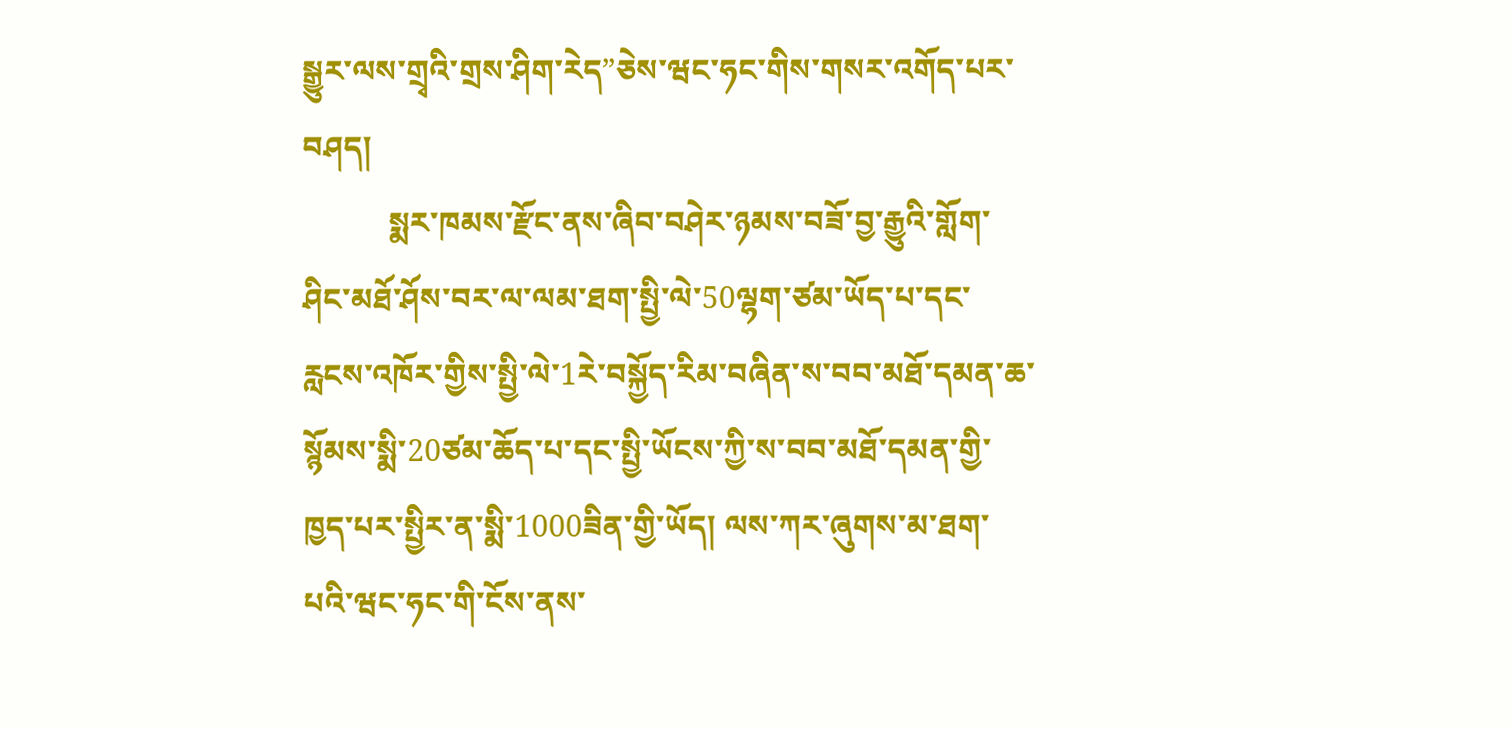སྒྱུར་ལས་གྲྭའི་གྲས་ཤིག་རེད”ཅེས་ཝང་ཧང་གིས་གསར་འགོད་པར་བཤད།
           སྨར་ཁམས་རྫོང་ནས་ཞིབ་བཤེར་ཉམས་བཟོ་བྱ་རྒྱུའི་གློག་ཤིང་མཐོ་ཤོས་བར་ལ་ལམ་ཐག་སྤྱི་ལེ་50ལྷག་ཙམ་ཡོད་པ་དང་རླངས་འཁོར་གྱིས་སྤྱི་ལེ་1རེ་བསྐྱོད་རིམ་བཞིན་ས་བབ་མཐོ་དམན་ཆ་སྙོམས་སྨི་20ཙམ་ཆོད་པ་དང་སྤྱི་ཡོངས་ཀྱི་ས་བབ་མཐོ་དམན་གྱི་ཁྱད་པར་སྤྱིར་ན་སྨི་1000ཟིན་གྱི་ཡོད། ལས་ཀར་ཞུགས་མ་ཐག་པའི་ཝང་ཧང་གི་ངོས་ནས་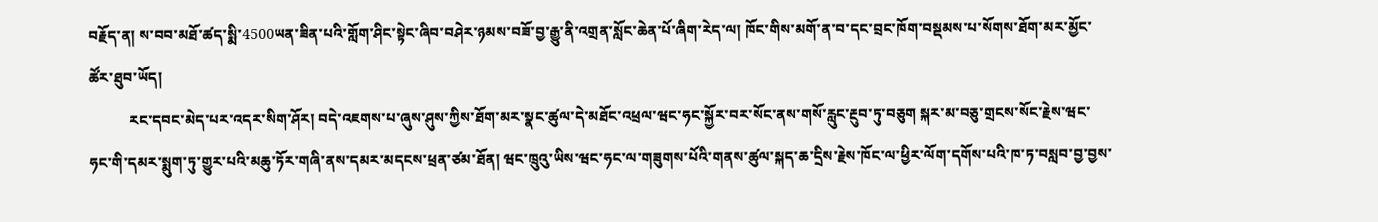བརྗོད་ན། ས་བབ་མཐོ་ཚད་སྨི་4500ཡན་ཟིན་པའི་གློག་ཤིང་སྟེང་ཞིབ་བཤེར་ཉམས་བཟོ་བྱ་རྒྱུ་ནི་འགྲན་སློང་ཆེན་པོ་ཞིག་རེད་ལ། ཁོང་གིས་མགོ་ན་བ་དང་བྲང་ཁོག་བསྡམས་པ་སོགས་ཐོག་མར་མྱོང་ཚོར་ཐུབ་ཡོད།
           རང་དབང་མེད་པར་འདར་སིག་ཤོར། བདེ་འཇགས་པ་ཞུས་ཤུས་ཀྱིས་ཐོག་མར་སྣང་ཚུལ་དེ་མཐོང་འཕྲལ་ཝང་ཧང་སྐྱོར་བར་སོང་ནས་གསོ་རླུང་རྔུབ་ཏུ་བཅུག སྐར་མ་བཅུ་གྲངས་སོང་རྗེས་ཝང་ཧང་གི་དམར་སྨུག་ཏུ་གྱུར་པའི་མཆུ་ཏོར་གཞི་ནས་དམར་མདངས་ཕྲན་ཙམ་ཐོན། ཝང་ཁྲུའུ་ཡིས་ཝང་ཧང་ལ་གཟུགས་པོའི་གནས་ཚུལ་སྐད་ཆ་དྲིས་རྗེས་ཁོང་ལ་ཕྱིར་ལོག་དགོས་པའི་ཁ་ཏ་བསླབ་བྱ་བྱས་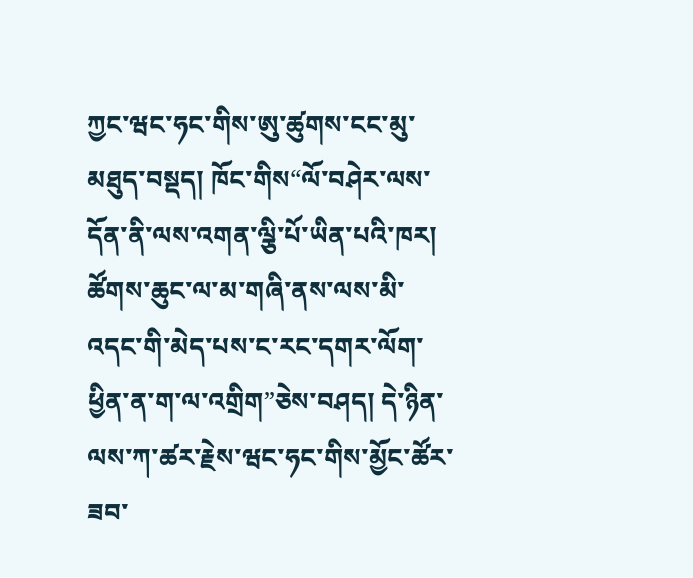ཀྱང་ཝང་ཧང་གིས་ཨུ་ཚུགས་ངང་མུ་མཐུད་བསྡད། ཁོང་གིས“ལོ་བཤེར་ལས་དོན་ནི་ལས་འགན་ལྕི་པོ་ཡིན་པའི་ཁར། ཚོགས་ཆུང་ལ་མ་གཞི་ནས་ལས་མི་འདང་གི་མེད་པས་ང་རང་དགར་ལོག་ཕྱིན་ན་ག་ལ་འགྲིག”ཅེས་བཤད། དེ་ཉིན་ལས་ཀ་ཚར་རྗེས་ཝང་ཧང་གིས་མྱོང་ཚོར་ཟབ་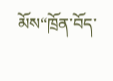མོས“ཁྲོན་བོད་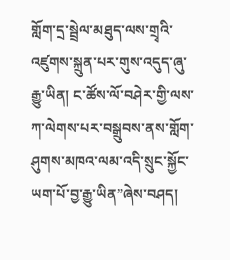གློག་དྲ་སྦྲེལ་མཐུད་ལས་གྲྭའི་འཛུགས་སྐྲུན་པར་གུས་འདུད་ཞུ་རྒྱུ་ཡིན། ང་ཚོས་ལོ་བཤེར་གྱི་ལས་ཀ་ལེགས་པར་བསྒྲུབས་ནས་གློག་ཤུགས་མཁའ་ལམ་འདི་སྲུང་སྐྱོང་ཡག་པོ་བྱ་རྒྱུ་ཡིན”ཞེས་བཤད།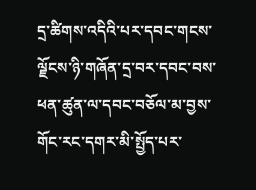དྲ་ཚིགས་འདིའི་པར་དབང་གངས་ལྗོངས་ཉི་གཞོན་དྲ་བར་དབང་བས་ཕན་ཚུན་ལ་དབང་བཅོལ་མ་བྱས་གོང་རང་དགར་མི་སྤྱོད་པར་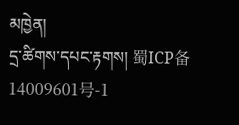མཁྱེན།
དྲ་ཚིགས་དཔང་རྟགས། 蜀ICP备14009601号-1